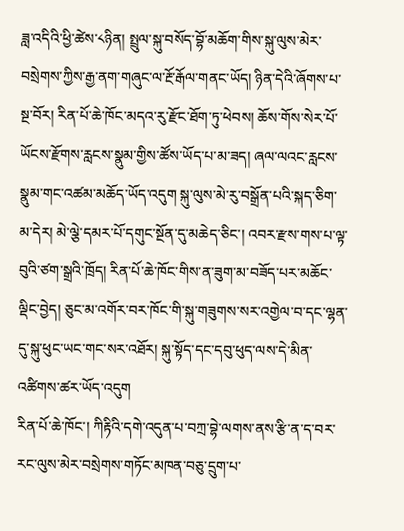ཟླ་འདིའི་ཕྱི་ཚེས་༨ཉིན། སྤྲུལ་སྐུ་བསོད་བྷོ་མཆོག་གིས་སྐུ་ལུས་མེར་བསྲེགས་ཀྱིས་རྒྱ་ནག་གཞུང་ལ་རྔོ་རྒོལ་གནང་ཡོད། ཉིན་དེའི་ཞོགས་པ་སྔ་བོར། རིན་པོ་ཆེ་ཁོང་མདའ་རུ་རྫོང་ཐོག་ཏུ་ཕེབས། ཆོས་གོས་སེར་པོ་ཡོངས་རྫོགས་རླངས་སྣུམ་གྱིས་ཚོས་ཡོད་པ་མ་ཟད། ཞལ་ལའང་རླངས་སྣུམ་གང་འཚམ་མཆོད་ཡོད་འདུག སྐུ་ལུས་མེ་རུ་བསྒྲོན་པའི་སྐད་ཅིག་མ་དེར། མེ་ལྕེ་དམར་པོ་དགུང་སྔོན་དུ་མཆེད་ཅིང་། འབར་རྫས་གས་པ་ལྟ་བུའི་ཙག་སྒྲའི་ཁྲོད། རིན་པོ་ཆེ་ཁོང་གིས་ན་ཟུག་མ་བཟོད་པར་མཆོང་ལྡིང་བྱེད། ཅུང་མ་འགོར་བར་ཁོང་གི་སྐུ་གཟུགས་སར་འགྱེལ་བ་དང་ལྷན་དུ་སྐུ་ཕུང་ཡང་གང་སར་འཐོར། སྐུ་སྟོད་དང་དབུ་ཕུད་ལས་དེ་མིན་འཚིགས་ཚར་ཡོད་འདུག
རིན་པོ་ཆེ་ཁོང་། ཀིརྟིའི་དགེ་འདུན་པ་བཀྲ་བྷེ་ལགས་ནས་རྩི་ན་ད་བར་རང་ལུས་མེར་བསྲེགས་གཏོང་མཁན་བཅུ་དྲུག་པ་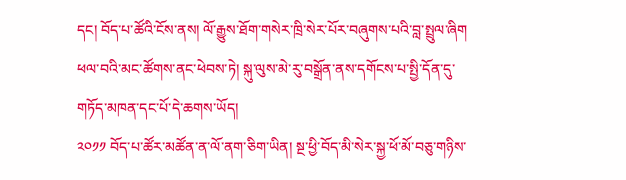དང། བོད་པ་ཚོའི་ངོས་ནས། ལོ་རྒྱུས་ཐོག་གསེར་ཁྲི་སེར་པོར་བཞུགས་པའི་བླ་སྤྲུལ་ཞིག ཕལ་བའི་མང་ཚོགས་ནང་ཕེབས་ཏེ། སྐུ་ལུས་མེ་རུ་བསྒྲོན་ནས་དགོངས་པ་སྤྱི་དོན་དུ་གཏོད་མཁན་དང་པོ་དེ་ཆགས་ཡོད།
༢༠༡༡ བོད་པ་ཚོར་མཚོན་ན་ལོ་ནག་ཅིག་ཡིན། སྔ་ཕྱི་བོད་མི་སེར་སྐྱ་ཕོ་མོ་བཅུ་གཉིས་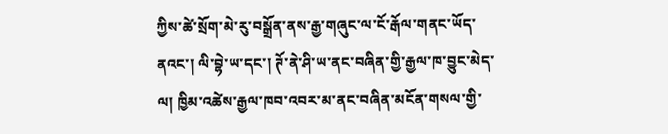ཀྱིས་ཚེ་སྲོག་མེ་རུ་བསྒྲོན་ནས་རྒྱ་གཞུང་ལ་ངོ་རྒོལ་གནང་ཡོད་ནའང་། ལི་བྷེ་ཡ་དང་། ཊོ་ནེ་ཤི་ཡ་ནང་བཞིན་གྱི་རྒྱལ་ཁ་བྱུང་མེད་ལ། ཁྱིམ་འཚེས་རྒྱལ་ཁབ་འབར་མ་ནང་བཞིན་མངོན་གསལ་གྱི་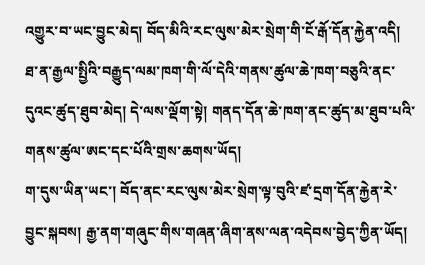འགྱུར་བ་ཡང་བྱུང་མེད། བོད་མིའི་རང་ལུས་མེར་སྲེག་གི་ངོ་རྒོ་དོན་རྐྱེན་འདི། ཐ་ན་རྒྱལ་སྤྱིའི་བརྒྱུད་ལམ་ཁག་གི་ལོ་དེའི་གནས་ཚུལ་ཆེ་ཁག་བཅུའི་ནང་དུའང་ཚུད་ཐུབ་མེད། དེ་ལས་ལྡོག་སྟེ། གནད་དོན་ཆེ་ཁག་ནང་ཚུད་མ་ཐུབ་པའི་གནས་ཚུལ་ཨང་དང་པོའི་གྲས་ཆགས་ཡོད།
ག་དུས་ཡིན་ཡང་། བོད་ནང་རང་ལུས་མེར་སྲེག་ལྟ་བུའི་ཛ་དྲག་དོན་རྐྱེན་རེ་བྱུང་སྐབས། རྒྱ་ནག་གཞུང་གིས་གཞན་ཞིག་ནས་ལན་འདེབས་བྱེད་ཀྱིན་ཡོད།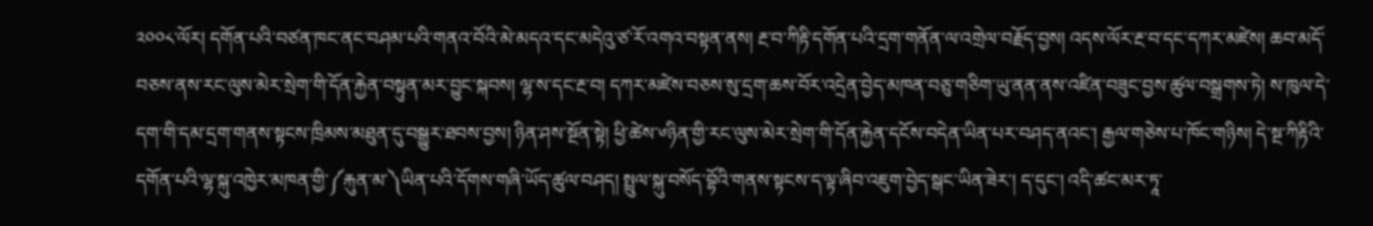༢༠༠༨་ལོར། དགོན་པའི་བཙན་ཁང་ནང་བཤམ་པའི་གནའ་བོའི་མེ་མདའ་དང་མདེའུ་ཙ་རོ་འགའ་བསྟན་ནས། རྔ་བ་ཀིརྟི་དགོན་པའི་དྲག་གནོན་ལ་འགྲེལ་བརྗོད་བྱས། འདས་ལོར་རྔ་བ་དང་དཀར་མཛེས། ཆབ་མདོ་བཅས་ནས་རང་ལུས་མེར་སྲེག་གི་དོན་རྐྱེན་བསྟུན་མར་བྱུང་སྐབས། ལྷ་ས་དང་རྔ་བ། དཀར་མཛེས་བཅས་སུ་དྲག་ཆས་བོར་འདྲེན་བྱེད་མཁན་བཅུ་གཅིག་ཡུ་ནན་ནས་འཛིན་བཟུང་བྱས་ཚུལ་བསྒྲགས་ཏེ། ས་ཁུལ་དེ་དག་གི་དམ་དྲག་གནས་སྟངས་ཁྲིམས་མཐུན་དུ་བསྒྱུར་ཐབས་བྱས། ཉིན་ཤས་སྔོན་སྟེ། ཕྱི་ཚེས་༦ཉིན་གྱི་རང་ལུས་མེར་སྲེག་གི་དོན་རྐྱེན་དངོས་བདེན་ཡིན་པར་བཤད་ནའང་། རྒྱལ་གཅེས་པ་ཁོང་གཉིས། དེ་སྔ་ཀིརྟིའི་དགོན་པའི་ལྷ་སྐུ་འཁྱེར་མཁན་གྱི་༼རྐུན་མ་༽ཡིན་པའི་དོགས་གཞི་ཡོད་ཚུལ་བཤད། སྤྲུལ་སྐུ་བསོད་བྷོའི་གནས་སྟངས་ད་ལྟ་ཞིབ་འཇུག་བྱེད་སྒང་ཡིན་ཟེར་། ད་དུང་། འདི་ཚང་མར་ཏཱ་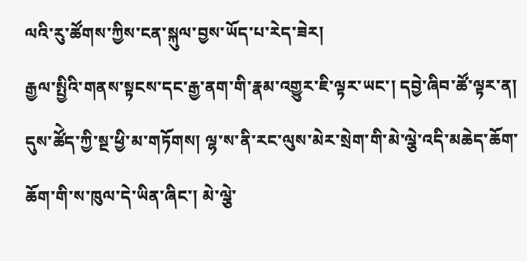ལའི་རུ་ཚོགས་ཀྱིས་ངན་སྐུལ་བྱས་ཡོད་པ་རེད་ཟེར།
རྒྱལ་སྤྱིའི་གནས་སྟངས་དང་རྒྱ་ནག་གི་རྣམ་འགྱུར་ཇི་ལྟར་ཡང་། དབྱེ་ཞིབ་ཚོ་ལྟར་ན། དུས་ཚོེད་ཀྱི་སྔ་ཕྱི་མ་གཏོགས། ལྷ་ས་ནི་རང་ལུས་མེར་སྲེག་གི་མེ་ལྕེ་འདི་མཆེད་ཆོག་ཆོག་གི་ས་ཁུལ་དེ་ཡིན་ཞིང་། མེ་ལྕེ་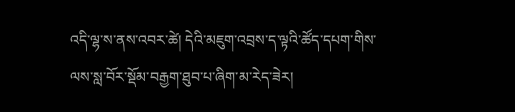འདི་ལྷ་ས་ནས་འབར་ཚེ། དེའི་མཇུག་འབྲས་ད་ལྟའི་ཚོད་དཔག་གིས་ལས་སླ་བོར་སྡོམ་བརྒྱག་ཐུབ་པ་ཞིག་མ་རེད་ཟེར།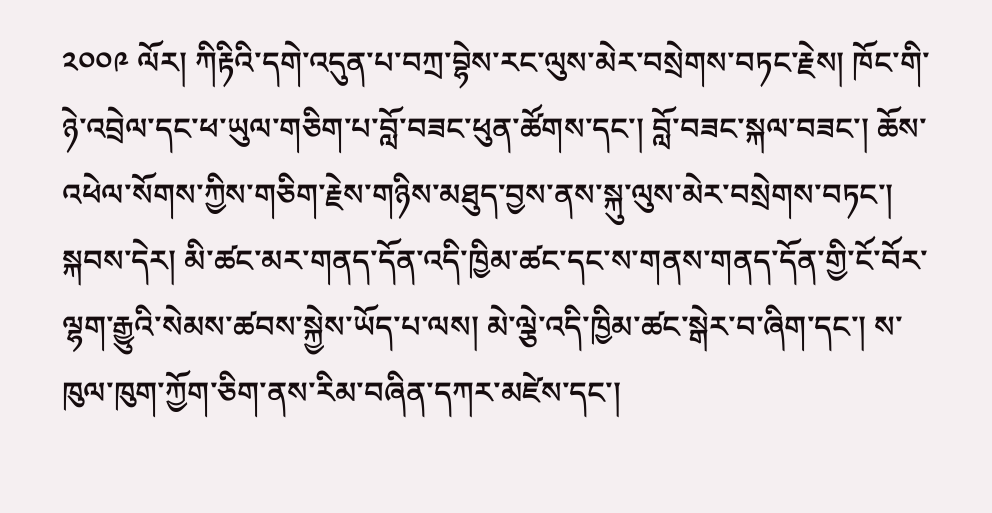༢༠༠༩ ལོར། ཀིརྟིའི་དགེ་འདུན་པ་བཀྲ་བྷེས་རང་ལུས་མེར་བསྲེགས་བཏང་རྗེས། ཁོང་གི་ཉེ་འབྲེལ་དང་ཕ་ཡུལ་གཅིག་པ་བློ་བཟང་ཕུན་ཚོགས་དང་། བློ་བཟང་སྐལ་བཟང་། ཆོས་འཕེལ་སོགས་ཀྱིས་གཅིག་རྗེས་གཉིས་མཐུད་བྱས་ནས་སྐུ་ལུས་མེར་བསྲེགས་བཏང་། སྐབས་དེར། མི་ཚང་མར་གནད་དོན་འདི་ཁྱིམ་ཚང་དང་ས་གནས་གནད་དོན་གྱི་ངོ་བོར་ལྷག་རྒྱུའི་སེམས་ཚབས་སྐྱེས་ཡོད་པ་ལས། མེ་ལྕེ་འདི་ཁྱིམ་ཚང་སྒེར་བ་ཞིག་དང་། ས་ཁུལ་ཁུག་ཀྱོག་ཅིག་ནས་རིམ་བཞིན་དཀར་མཛེས་དང་།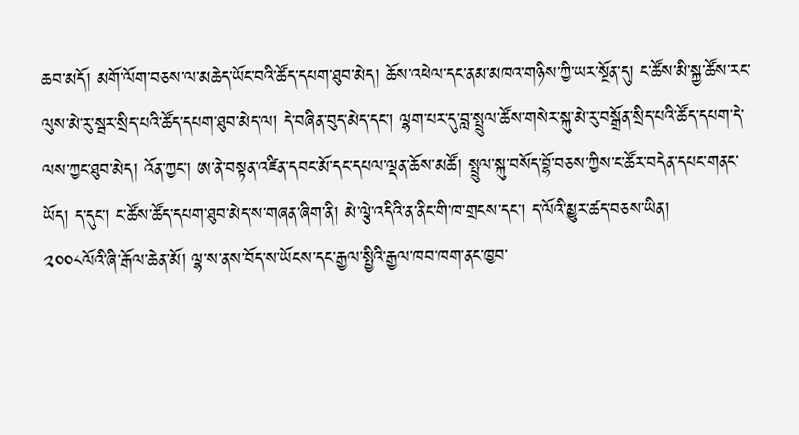ཆབ་མདོ། མགོ་ལོག་བཅས་ལ་མཆེད་ཡོང་བའི་ཚོད་དཔག་ཐུབ་མེད། ཆོས་འཕེལ་དང་ནམ་མཁའ་གཉིས་ཀྱི་ཡར་སྔོན་དུ། ང་ཚོས་མི་སྐྱ་ཚོས་རང་ལུས་མེ་རུ་སྦར་སྲིད་པའི་ཚོད་དཔག་ཐུབ་མེད་ལ། དེ་བཞིན་བུད་མེད་དང་། ལྷག་པར་དུ་བླ་སྤྲུལ་ཚོས་གསེར་སྐུ་མེ་རུ་བསྒྲོན་སྲིད་པའི་ཚོད་དཔག་དེ་ལས་ཀྱང་ཐུབ་མེད། འོན་ཀྱང་། ཨ་ནེ་བསྟན་འཛིན་དབང་མོ་དང་དཔལ་ལྡན་ཆོས་མཚོ། སྤྲུལ་སྐུ་བསོད་བྷོ་བཅས་ཀྱིས་ང་ཚོར་བདེན་དཔང་གནང་ཡོད། ད་དུང་། ང་ཚོས་ཚོད་དཔག་ཐུབ་མེད་ས་གཞན་ཞིག་ནི། མེ་ལྕེ་འདིའི་ན་ནིང་གི་ཁ་གྲངས་དང་། ད་ལོའི་མྱུར་ཚད་བཅས་ཡིན།
༢༠༠༨ལོའི་ཞི་རྒོལ་ཆེན་མོ། ལྷ་ས་ནས་བོད་ས་ཡོངས་དང་རྒྱལ་སྤྱིའི་རྒྱལ་ཁབ་ཁག་ནང་ཁྱབ་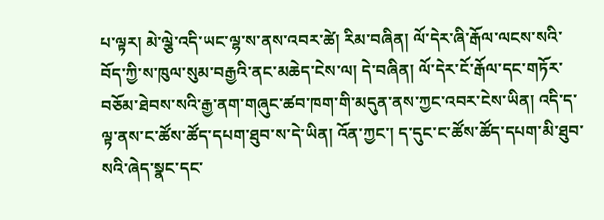པ་ལྟར། མེ་ལྕེ་འདི་ཡང་ལྷ་ས་ནས་འབར་ཚེ། རིམ་བཞིན། ལོ་དེར་ཞི་རྒོལ་ལངས་སའི་བོད་ཀྱི་ས་ཁུལ་སུམ་བརྒྱའི་ནང་མཆེད་ངེས་ལ། དེ་བཞིན། ལོ་དེར་ངོ་རྒོལ་དང་གཏོར་བཅོམ་ཐེབས་སའི་རྒྱ་ནག་གཞུང་ཚབ་ཁག་གི་མདུན་ནས་ཀྱང་འབར་ངེས་ཡིན། འདི་ད་ལྟ་ནས་ང་ཚོས་ཚོད་དཔག་ཐུབ་ས་དེ་ཡིན། འོན་ཀྱང་། ད་དུང་ང་ཚོས་ཚོད་དཔག་མི་ཐུབ་སའི་ཞེད་སྣང་དང་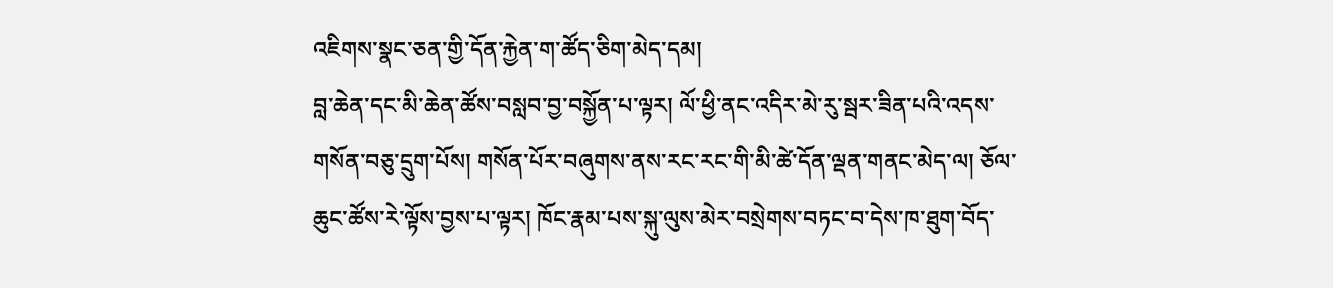འཇིགས་སྣང་ཅན་གྱི་དོན་རྐྱེན་ག་ཚོད་ཅིག་མེད་དམ།
བླ་ཆེན་དང་མི་ཆེན་ཚོས་བསླབ་བྱ་བསྐྱོན་པ་ལྟར། ལོ་ཕྱི་ནང་འདིར་མེ་རུ་སྦར་ཟིན་པའི་འདས་གསོན་བཅུ་དྲུག་པོས། གསོན་པོར་བཞུགས་ནས་རང་རང་གི་མི་ཚེ་དོན་ལྡན་གནང་མེད་ལ། ཅོལ་ཆུང་ཚོས་རེ་ལྟོས་བྱས་པ་ལྟར། ཁོང་རྣམ་པས་སྐུ་ལུས་མེར་བསྲེགས་བཏང་བ་དེས་ཁ་ཐུག་བོད་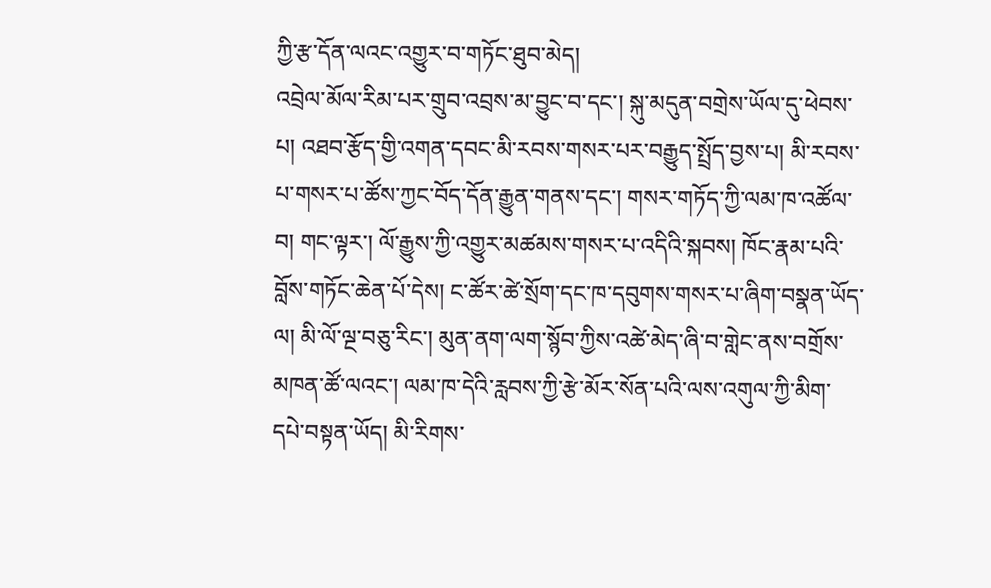ཀྱི་རྩ་དོན་ལའང་འགྱུར་བ་གཏོང་ཐུབ་མེད།
འབྲེལ་མོལ་རིམ་པར་གྲུབ་འབྲས་མ་བྱུང་བ་དང་། སྐུ་མདུན་བགྲེས་ཡོལ་དུ་ཕེབས་པ། འཐབ་རྩོད་གྱི་འགན་དབང་མི་རབས་གསར་པར་བརྒྱུད་སྤྲོད་བྱས་པ། མི་རབས་པ་གསར་པ་ཚོས་ཀྱང་བོད་དོན་རྒྱུན་གནས་དང་། གསར་གཏོད་ཀྱི་ལམ་ཁ་འཚོལ་བ། གང་ལྟར་། ལོ་རྒྱུས་ཀྱི་འགྱུར་མཚམས་གསར་པ་འདིའི་སྐབས། ཁོང་རྣམ་པའི་བློས་གཏོང་ཆེན་པོ་དེས། ང་ཚོར་ཚེ་སྲོག་དང་ཁ་དབུགས་གསར་པ་ཞིག་བསྣན་ཡོད་ལ། མི་ལོ་ལྔ་བཅུ་རིང་། མུན་ནག་ལག་སྙོབ་ཀྱིས་འཚེ་མེད་ཞི་བ་གླེང་ནས་བགྲོས་མཁན་ཚོ་ལའང་། ལམ་ཁ་དེའི་རླབས་ཀྱི་རྩེ་མོར་སོན་པའི་ལས་འགུལ་ཀྱི་མིག་དཔེ་བསྟན་ཡོད། མི་རིགས་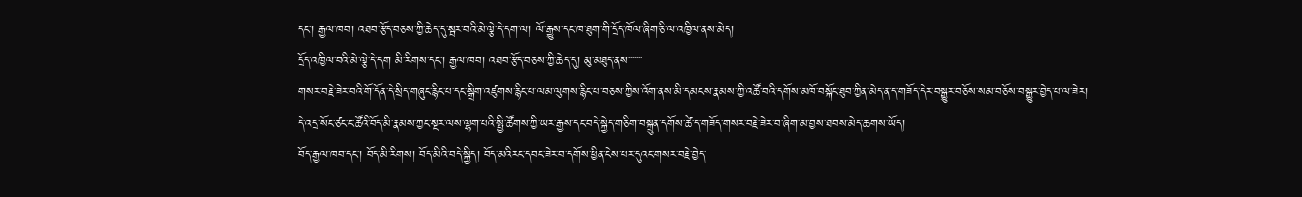དང་། རྒྱལ་ཁབ། འཐབ་རྩོད་བཅས་ཀྱི་ཆེད་དུ་སྦར་བའི་མེ་ལྕེ་དེ་དག་ལ། ལོ་རྒྱུས་དང་ཁ་ཐུག་གི་དྲོད་ཁོལ་ཞིག་ཅི་ལ་འཁྱིལ་ནས་མེད།
དྲོད་འཁྱིལ་བའི་མེ་ལྕེ་དེ་དག མི་རིགས་དང་། རྒྱལ་ཁབ། འཐབ་རྩོད་བཅས་ཀྱི་ཆེད་དུ། མུ་མཐུད་ནས་་་་་་་
གསར་བརྗེ་ཟེར་བའི་གོ་དོན་དེ་སྲིད་གཞུང་རྙིང་པ་དང་སྒྲིག་འཛུགས་རྙིང་པ་ལམ་ལུགས་རྙིང་པ་བཅས་ཀྱིས་འོག་ནས་མི་དམངས་རྣམས་ཀྱི་འཚོ་བའི་དགོས་མཁོ་བསྐོང་ཐུབ་ཀྱིན་མེད་ན་ད་གཟོད་དེར་བསྒྱུར་བཅོས་སམ་བཅོས་བསྒྱུར་བྱེད་པ་ལ་ཟེར།
དེ་འདྲ་སོང་ཙང་ང་ཚོའི་བོད་མི་རྣམས་ཀྱང་སྔར་ལས་ལྷག་པའི་སྤྱི་ཚོགས་ཀྱི་ཡར་རྒྱས་དང་བདེ་སྐྱེད་གཅིག་བསྐྲུན་དགོས་ཚེ་ད་གཟོད་གསར་བརྗེ་ཟེར་བ་ཞིག་མ་བྱས་ཐབས་མེད་ཆགས་ཡོད།
བོད་རྒྱལ་ཁབ་དང་། བོད་མི་རིགས། བོད་མིའི་བདེ་སྐྱིད། བོད་མའིརང་དབང་ཟེར་བ་དགོས་ཕྱིན་ངེས་པར་དུའང་གསར་བརྗེ་བྱེད་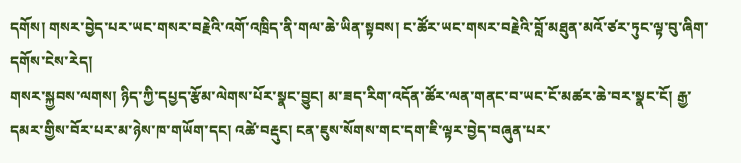དགོས། གསར་བྱེད་པར་ཡང་གསར་བརྗེའི་འགོ་འཁྲིད་ནི་གལ་ཆེ་ཡིན་སྟབས། ང་ཚོར་ཡང་གསར་བརྗེའི་བློ་མཐུན་མའོ་ཙར་ཏུང་ལྟ་བུ་ཞིག་དགོས་ངེས་རེད།
གསར་སྐྱབས་ལགས། ཉིད་ཀྱི་དཔྱད་རྩོམ་ལེགས་པོར་སྣང་བྱུང། མ་ཟད་རིག་འདོན་ཚོར་ལན་གནང་བ་ཡང་ངོ་མཚར་ཆེ་བར་སྣང་ངོ། རྒྱ་དམར་གྱིས་བོར་པར་མ་ཉེས་ཁ་གཡོག་དང། འཚེ་བརྡུང། ངན་ཇུས་སོགས་གང་དག་ཇི་ལྟར་བྱེད་བཞུན་པར་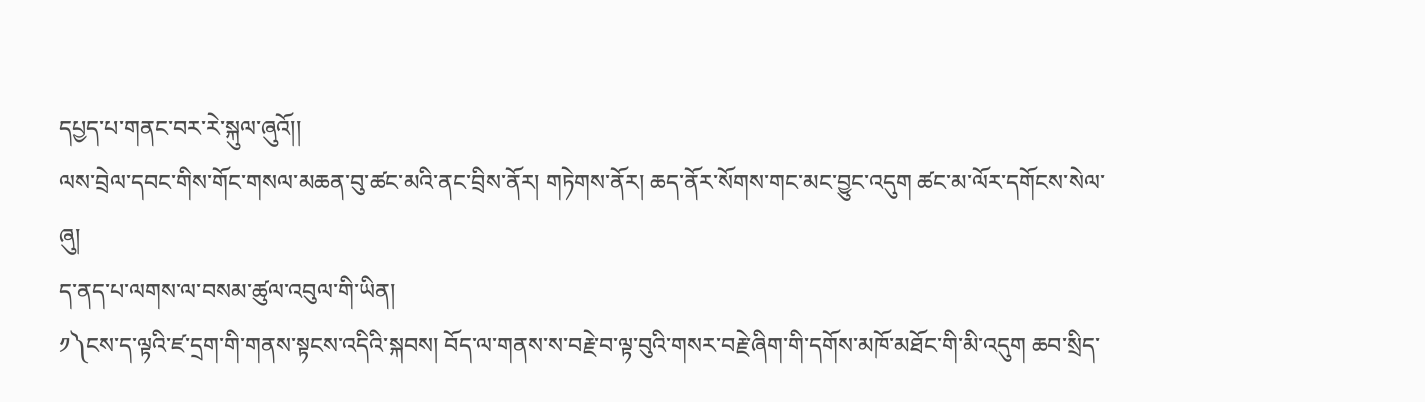དཔྱད་པ་གནང་བར་རེ་སྐུལ་ཞུའོ།།
ལས་བྲེལ་དབང་གིས་གོང་གསལ་མཆན་བུ་ཚང་མའི་ནང་བྲིས་ནོར། གཏེགས་ནོར། ཆད་ནོར་སོགས་གང་མང་བྱུང་འདུག ཚང་མ་ལོར་དགོངས་སེལ་ཞུ།
ད་ནད་པ་ལགས་ལ་བསམ་ཚུལ་འབུལ་གི་ཡིན།
༡༽ངས་ད་ལྟའི་ཛ་དྲག་གི་གནས་སྟངས་འདིའི་སྐབས། བོད་ལ་གནས་ས་བརྗེ་བ་ལྟ་བུའི་གསར་བརྗེ་ཞིག་གི་དགོས་མཁོ་མཐོང་གི་མི་འདུག ཆབ་སྲིད་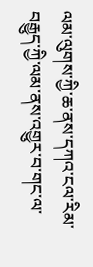ལམ་ལུགས་ཀྱི་ཆ་ནས་དཀའ་ངལ་རིམ་བརྒྱུད་ཀྱི་ལམ་ནས་འགྱུར་བ་གང་ལ་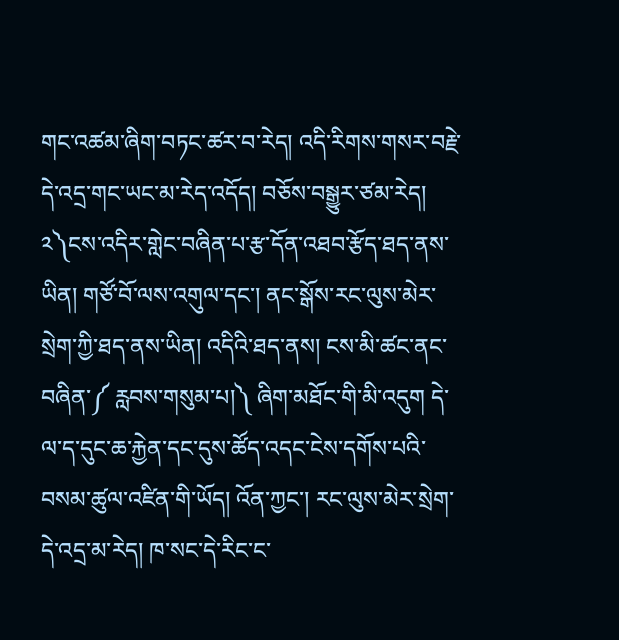གང་འཚམ་ཞིག་བཏང་ཚར་བ་རེད། འདི་རིགས་གསར་བརྗེ་དེ་འདྲ་གང་ཡང་མ་རེད་འདོད། བཅོས་བསྒྱུར་ཙམ་རེད།
༢༽ངས་འདིར་གླེང་བཞིན་པ་རྩ་དོན་འཐབ་རྩོད་ཐད་ནས་ཡིན། གཙོ་བོ་ལས་འགུལ་དང་། ནང་སྒོས་རང་ལུས་མེར་སྲེག་ཀྱི་ཐད་ནས་ཡིན། འདིའི་ཐད་ནས། ངས་མི་ཚང་ནང་བཞིན་༼ རླབས་གསུམ་པ།༽ ཞིག་མཐོང་གི་མི་འདུག དེ་ལ་ད་དུང་ཆ་རྐྱེན་དང་དུས་ཚོད་འདང་ངེས་དགོས་པའི་བསམ་ཚུལ་འཛིན་གི་ཡོད། འོན་ཀྱང་། རང་ལུས་མེར་སྲེག་དེ་འདྲ་མ་རེད། ཁ་སང་དེ་རིང་ང་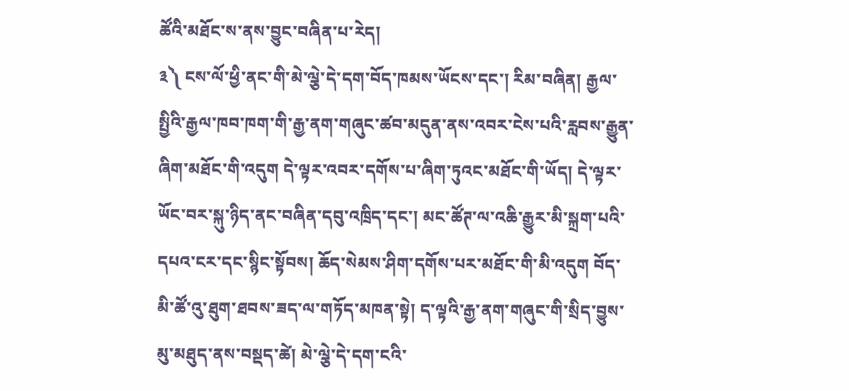ཚོའི་མཐོང་ས་ནས་བྱུང་བཞིན་པ་རེད།
༣༽ ངས་ལོ་ཕྱི་ནང་གི་མེ་ལྕེ་དེ་དག་བོད་ཁམས་ཡོངས་དང་། རིམ་བཞིན། རྒྱལ་སྤྱིའི་རྒྱལ་ཁབ་ཁག་གི་རྒྱ་ནག་གཞུང་ཚབ་མདུན་ནས་འབར་ངེས་པའི་རླབས་རྒྱུན་ཞིག་མཐོང་གི་འདུག དེ་ལྟར་འབར་དགོས་པ་ཞིག་ཏུའང་མཐོང་གི་ཡོད། དེ་ལྟར་ཡོང་བར་སྐུ་ཉིད་ནང་བཞིན་དབུ་འཁྲིད་དང་། མང་ཚོཊ་ལ་འཆི་རྒྱུར་མི་སྐྲག་པའི་དཔའ་ངར་དང་སྙིང་སྟོབས། ཆོད་སེམས་ཤིག་དགོས་པར་མཐོང་གི་མི་འདུག བོད་མི་ཚོ་འུ་ཐུག་ཐབས་ཟད་ལ་གཏོད་མཁན་སྟེ། ད་ལྟའི་རྒྱ་ནག་གཞུང་གི་སྲིད་བྱུས་མུ་མཐུད་ནས་བསྡད་ཚེ། མེ་ལྕེ་དེ་དག་ངའི་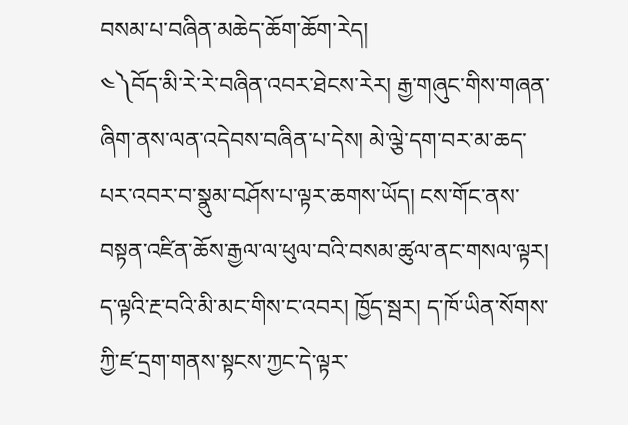བསམ་པ་བཞིན་མཆེད་ཆོག་ཆོག་རེད།
༤༽བོད་མི་རེ་རེ་བཞིན་འབར་ཐེངས་རེར། རྒྱ་གཞུང་གིས་གཞན་ཞིག་ནས་ལན་འདེབས་བཞིན་པ་དེས། མེ་ལྕེ་དག་བར་མ་ཆད་པར་འབར་བ་སྣུམ་བཤོས་པ་ལྟར་ཆགས་ཡོད། ངས་གོང་ནས་བསྟན་འཛིན་ཆོས་རྒྱལ་ལ་ཕུལ་བའི་བསམ་ཚུལ་ནང་གསལ་ལྟར། ད་ལྟའི་རྔ་བའི་མི་མང་གིས་ང་འབར། ཁྱོད་སྦར། ད་ཁོ་ཡིན་སོགས་ཀྱི་ཛ་དྲག་གནས་སྟངས་ཀྱང་དེ་ལྟར་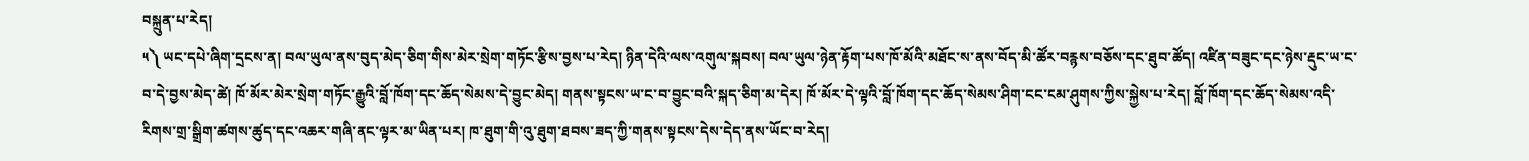བསྐྲུན་པ་རེད།
༥༽ ཡང་དཔེ་ཞིག་དྲངས་ན། བལ་ཡུལ་ནས་བུད་མེད་ཅིག་གིས་མེར་སྲེག་གཏོང་རྩིས་བྱས་པ་རེད། ཉིན་དེའི་ལས་འགུལ་སྐབས། བལ་ཡུལ་ཉེན་རྟོག་པས་ཁོ་མོའི་མཐོང་ས་ནས་བོད་མི་ཚོར་བརྙས་བཅོས་དང་ཐུབ་ཚོད། འཛིན་བཟུང་དང་ཉེས་རྡུང་ཡ་ང་བ་དེ་བྱས་མེད་ཚེ། ཁོ་མོར་མེར་སྲེག་གཏོང་རྒྱུའི་བློ་ཁོག་དང་ཆོད་སེམས་དེ་བྱུང་མེད། གནས་སྟངས་ཡ་ང་བ་བྱུང་བའི་སྐད་ཅིག་མ་དེར། ཁོ་མོར་དེ་ལྟའི་བློ་ཁོག་དང་ཆོད་སེམས་ཤིག་ངང་ངམ་ཤུགས་ཀྱིས་སྐྱེས་པ་རེད། བློ་ཁོག་དང་ཆོད་སེམས་འདི་རིགས་གྲ་སྒྲིག་ཚགས་ཚུད་དང་འཆར་གཞི་ནང་ལྟར་མ་ཡིན་པར། ཁ་ཐུག་གི་འུ་ཐུག་ཐབས་ཟད་ཀྱི་གནས་སྟངས་དེས་དེད་ནས་ཡོང་བ་རེད།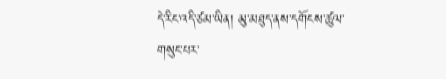དེ་རིང་འདི་ཙམ་ཡིན། མུ་མཐུད་ནས་དགོངས་ཚུལ་གསུང་པར་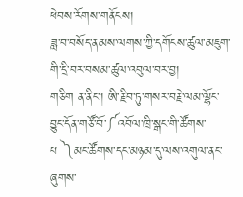ཕེབས་རོགས་གནོངས།
ཟླ་བ་བསོད་ནམས་ལགས་ཀྱི་དགོངས་ཚུལ་མཇུག་གི་དྲི་བར་བསམ་ཚུལ་འབུལ་བར་བྱ།
གཅིག ན་ནིང་། ཨི་རྗིབ་ཏུ་གསར་བརྗེ་ལམ་ལྷོང་བྱུང་དོན་གཙོ་བོ་༼འབོལ་ཁྲི་སྒང་གི་ཚོགས་པ ༽མང་ཚོགས་དང་མཉམ་དུ་ལས་འགུལ་ནང་ཞུགས་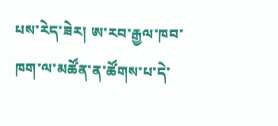པས་རེད་ཟེར། ཨ་རབ་རྒྱལ་ཁབ་ཁག་ལ་མཚོན་ན་ཚོགས་པ་དེ་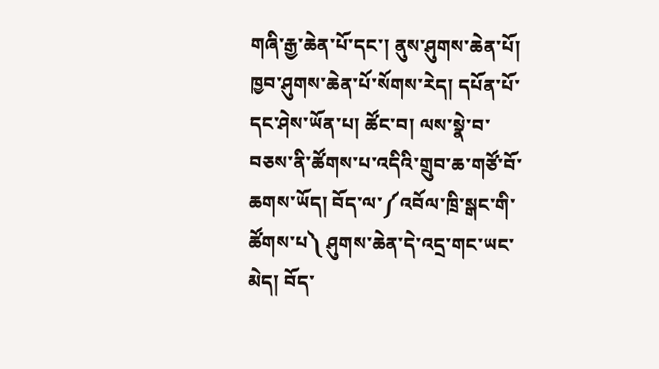གཞི་རྒྱ་ཆེན་པོ་དང་། ནུས་ཤུགས་ཆེན་པོ། ཁྱབ་ཤུགས་ཆེན་པོ་སོགས་རེད། དཔོན་པོ་དང་ཤེས་ཡོན་པ། ཚོང་བ། ལས་སྣེ་བ་བཅས་ནི་ཚོགས་པ་འདིའི་གྲུབ་ཆ་གཙོ་བོ་ཆགས་ཡོད། བོད་ལ་༼འབོལ་ཁྲི་སྒང་གི་ཚོགས་པ༽ ཤུགས་ཆེན་དེ་འདྲ་གང་ཡང་མེད། བོད་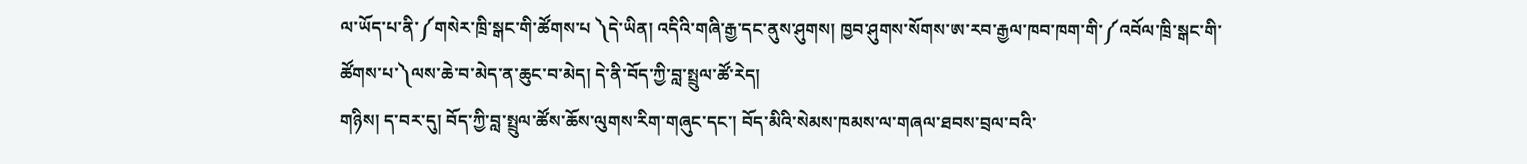ལ་ཡོད་པ་ནི་༼གསེར་ཁྲི་སྒང་གི་ཚོགས་པ ༽དེ་ཡིན། འདིའི་གཞི་རྒྱ་དང་ནུས་ཤུགས། ཁྱབ་ཤུགས་སོགས་ཨ་རབ་རྒྱལ་ཁབ་ཁག་གི་༼འབོལ་ཁྲི་སྒང་གི་ཚོགས་པ་༽ལས་ཆེ་བ་མེད་ན་ཆུང་བ་མེད། དེ་ནི་བོད་ཀྱི་བླ་སྤྲུལ་ཚོ་རེད།
གཉིས། ད་བར་དུ། བོད་ཀྱི་བླ་སྤྲུལ་ཚོས་ཆོས་ལུགས་རིག་གཞུང་དང་། བོད་མིའི་སེམས་ཁམས་ལ་གཞལ་ཐབས་བྲལ་བའི་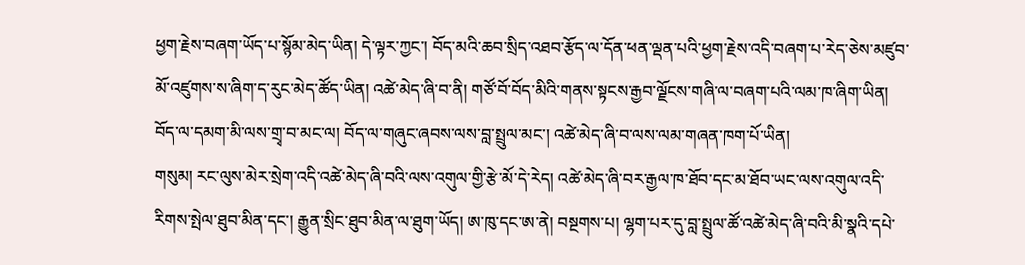ཕྱག་རྗེས་བཞག་ཡོད་པ་སྙོམ་མེད་ཡིན། དེ་ལྟར་ཀྱང་། བོད་མའི་ཆབ་སྲིད་འཐབ་རྩོད་ལ་དོན་ཕན་ལྡན་པའི་ཕྱག་རྗེས་འདི་བཞག་པ་རེད་ཅེས་མཛུབ་མོ་འཛུགས་ས་ཞིག་ད་རུང་མེད་ཚོད་ཡིན། འཚེ་མེད་ཞི་བ་ནི། གཙོ་བོ་བོད་མིའི་གནས་སྟངས་རྒྱབ་ལྗོངས་གཞི་ལ་བཞག་པའི་ལམ་ཁ་ཞིག་ཡིན། བོད་ལ་དམག་མི་ལས་གྲྭ་བ་མང་ལ། བོད་ལ་གཞུང་ཞབས་ལས་བླ་སྤྲུལ་མང་། འཚེ་མེད་ཞི་བ་ལས་ལམ་གཞན་ཁག་པོ་ཡིན།
གསུམ། རང་ལུས་མེར་སྲེག་འདི་འཚེ་མེད་ཞི་བའི་ལས་འགུལ་གྱི་རྩེ་མོ་དེ་རེད། འཚེ་མེད་ཞི་བར་རྒྱལ་ཁ་ཐོབ་དང་མ་ཐོབ་ཡང་ལས་འགུལ་འདི་རིགས་སྤེལ་ཐུབ་མིན་དང་། རྒྱུན་སྲིང་ཐུབ་མིན་ལ་ཐུག་ཡོད། ཨ་ཁུ་དང་ཨ་ནེ། བསྔགས་པ། ལྷག་པར་དུ་བླ་སྤྲུལ་ཚོ་འཚེ་མེད་ཞི་བའི་མི་སྣའི་དཔེ་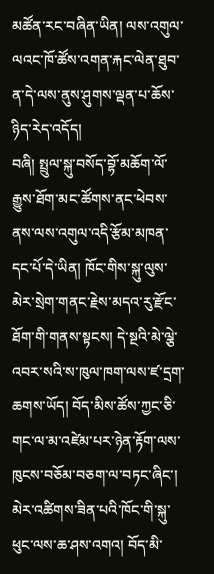མཚོན་རང་བཞིན་ཡིན། ལས་འགུལ་ལའང་ཁོ་ཚོས་འགན་རྐང་ལེན་ཐུབ་ན་དེ་ལས་ནུས་ཤུགས་ལྡན་པ་ཆོས་ཉིད་རེད་འདོད།
བཞི། སྤྲུལ་སྐུ་བསོད་བྷོ་མཆོག་ལོ་རྒྱུས་ཐོག་མང་ཚོགས་ནང་ཕེབས་ནས་ལས་འགུལ་འདི་རྩོམ་མཁན་དང་པོ་དེ་ཡིན། ཁོང་གིས་སྐུ་ལུས་མེར་སྲེག་གནང་རྗེས་མདའ་རུ་རྫོང་ཐོག་གི་གནས་སྟངས། དེ་སྔའི་མེ་ལྕེ་འབར་སའི་ས་ཁུལ་ཁག་ལས་ཛ་དྲག་ཆགས་ཡོད། བོད་མིས་ཚོས་ཀྱང་ཅི་གང་ལ་མ་འཛེམ་པར་ཉེན་རྟོག་ལས་ཁུངས་བཅོམ་བཅག་ལ་བཏང་ཞིང་། མེར་འཚིགས་ཟིན་པའི་ཁོང་གི་སྐུ་ཕུང་ལས་ཆ་ཤས་འགའ། བོད་མི་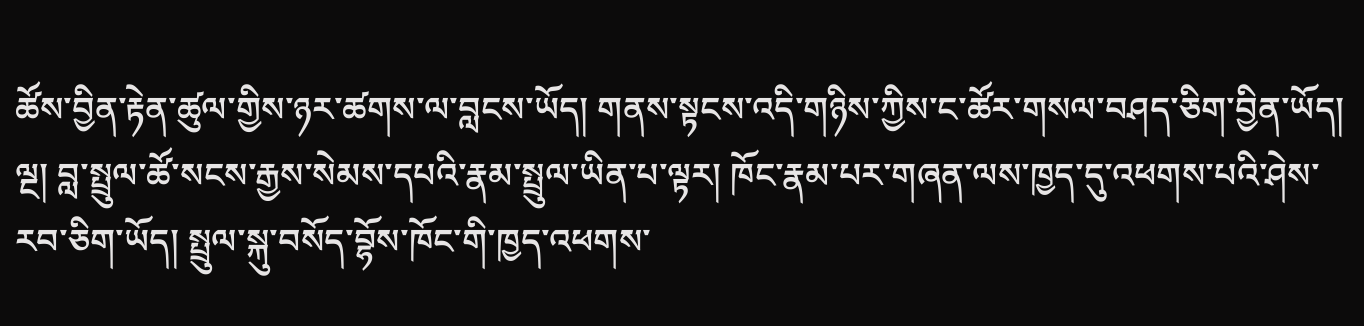ཚོས་བྱིན་རྟེན་ཚུལ་གྱིས་ཉར་ཚགས་ལ་བླངས་ཡོད། གནས་སྟངས་འདི་གཉིས་ཀྱིས་ང་ཚོར་གསལ་བཤད་ཅིག་བྱིན་ཡོད།
ལྔ། བླ་སྤྲུལ་ཚོ་སངས་རྒྱས་སེམས་དཔའི་རྣམ་སྤྲུལ་ཡིན་པ་ལྟར། ཁོང་རྣམ་པར་གཞན་ལས་ཁྱད་དུ་འཕགས་པའི་ཤེས་རབ་ཅིག་ཡོད། སྤྲུལ་སྐུ་བསོད་བྷོས་ཁོང་གི་ཁྱད་འཕགས་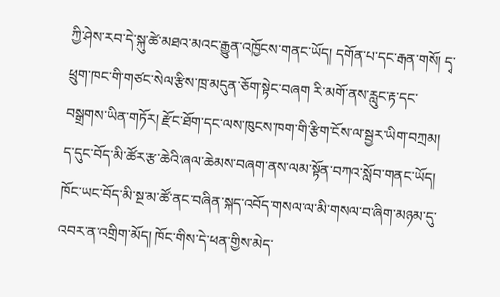ཀྱི་ཤེས་རབ་དེ་སྐུ་ཚེ་མཐའ་མའང་རྒྱུན་འཁྱོངས་གནང་ཡོད། དགོན་པ་དང་རྒན་གསོ། དྭ་ཕྲུག་ཁང་གི་གཙང་སེལ་རྩིས་ཁྲ་མདུན་ཅོག་སྟེང་བཞག རི་མགོ་ནས་རླུང་རྟ་དང་བསྒྲགས་ཡིན་གཏོར། རྫོང་ཐོག་དང་ལས་ཁུངས་ཁག་གི་རྩིག་ངོས་ལ་སྦྱར་ཡིག་བཀྲམ། ད་དུང་བོད་མི་ཚོར་རྩ་ཆེའི་ཞལ་ཆེམས་བཞག་ནས་ལམ་སྟོན་བཀའ་སློབ་གནང་ཡོད། ཁོང་ཡང་བོད་མི་སྔ་མ་ཚོ་ནང་བཞིན་སྐད་འབོད་གསལ་ལ་མི་གསལ་བ་ཞིག་མཉམ་དུ་འབར་ན་འགྲིག་མོད། ཁོང་གིས་དེ་ཕན་གྱིས་མེད་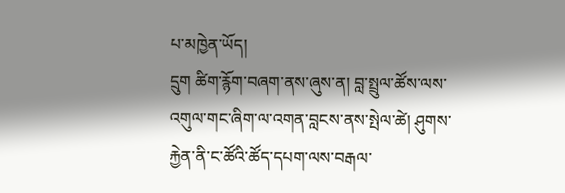པ་མཁྱེན་ཡོད།
དྲུག ཚིག་རྙོག་བཞག་ནས་ཞུས་ན། བླ་སྤྲུལ་ཚོས་ལས་འགུལ་གང་ཞིག་ལ་འགན་བླངས་ནས་སྤེལ་ཚེ། ཤུགས་རྐྱེན་ནི་ང་ཚོའི་ཚོད་དཔག་ལས་བརྒལ་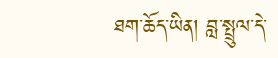ཐག་ཆོད་ཡིན། བླ་སྤྲུལ་དེ་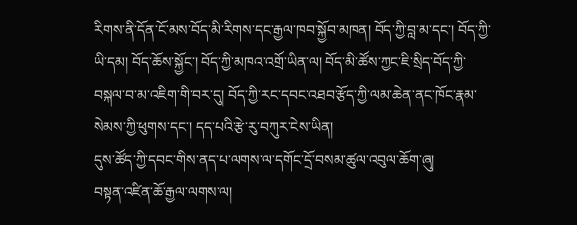རིགས་ནི་དོན་ངོ་མས་བོད་མི་རིགས་དང་རྒྱལ་ཁབ་སྐྱོབ་མཁན། བོད་ཀྱི་བླ་མ་དང་། བོད་ཀྱི་ཡི་དམ། བོད་ཆོས་སྐྱོང་། བོད་ཀྱི་མཁའ་འགྲོ་ཡིན་ལ། བོད་མི་ཚོས་ཀྱང་ཇི་སྲིད་བོད་ཀྱི་བསྐལ་བ་མ་འཇིག་གི་བར་དུ། བོད་ཀྱི་རང་དབང་འཐབ་རྩོད་ཀྱི་ལམ་ཆེན་ནང་ཁོང་རྣམ་སེམས་ཀྱི་ཕུགས་དང་། དད་པའི་རྩེ་རུ་བཀུར་ངེས་ཡིན།
དུས་ཚོད་ཀྱི་དབང་གིས་ནད་པ་ལགས་ལ་དགོང་དྲོ་བསམ་ཚུལ་འབུལ་ཆོག་ཞུ།
བསྟན་འཛིན་ཆོ་རྒྱལ་ལགས་ལ།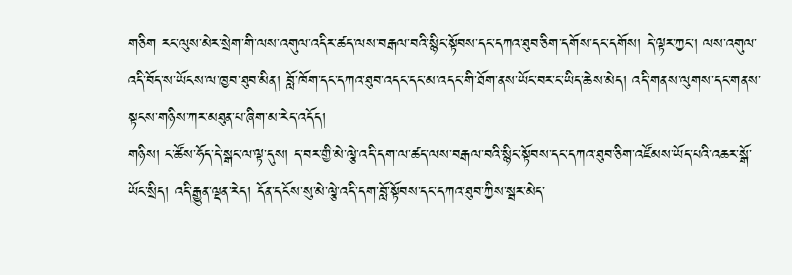གཅིག རང་ལུས་མེར་སྲེག་གི་ལས་འགུལ་འདིར་ཚད་ལས་བརྒལ་བའི་སྙིང་སྟོབས་དང་དཀའ་ཐུབ་ཅིག་དགོས་དང་དགོས། དེ་ལྟར་ཀྱང་། ལས་འགུལ་འདི་བོད་ས་ཡོངས་ལ་ཁྱབ་ཐུབ་མིན། བློ་ཁོག་དང་དཀའ་ཐུབ་འདང་དང་མ་འདང་གི་ཐོག་ནས་ཡོང་བར་ང་ཡིད་ཆེས་མེད། འདི་གནས་ལུགས་དང་གནས་སྟངས་གཉིས་ཀར་མཐུན་པ་ཞིག་མ་རེད་འདོད།
གཉིས། ང་ཚོས་ཧོད་དེ་སྒང་ལ་ལྟ་དུས། ད་བར་གྱི་མེ་ལྕེ་འདི་དག་ལ་ཚད་ལས་བརྒལ་བའི་སྙིང་སྟོབས་དང་དཀའ་ཐུབ་ཅིག་འཛོམས་ཡོད་པའི་འཆར་སྒོ་ཡོང་སྲིད། འདི་རྒྱུན་ལྡན་རེད། དོན་དངོས་སུ་མེ་ལྕེ་འདི་དག་བློ་སྟོབས་དང་དཀའ་ཐུབ་ཀྱིས་སྦར་མེད་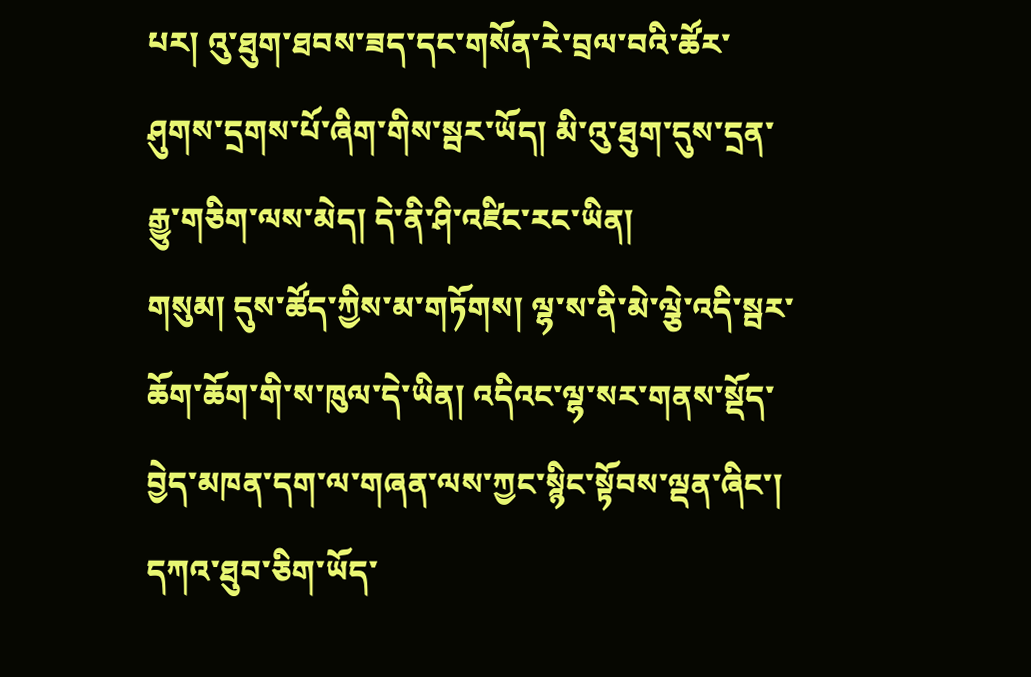པར། འུ་ཐུག་ཐབས་ཟད་དང་གསོན་རེ་བྲལ་བའི་ཚོར་ཤུགས་དྲགས་པོ་ཞིག་གིས་སྦར་ཡོད། མི་འུ་ཐུག་དུས་དྲན་རྒྱུ་གཅིག་ལས་མེད། དེ་ནི་ཤི་འཛིང་རང་ཡིན།
གསུམ། དུས་ཚོད་ཀྱིས་མ་གཏོགས། ལྷ་ས་ནི་མེ་ལྕེ་འདི་སྦར་ཆོག་ཆོག་གི་ས་ཁུལ་དེ་ཡིན། འདིའང་ལྷ་སར་གནས་སྡོད་བྱེད་མཁན་དག་ལ་གཞན་ལས་ཀྱང་སྙིང་སྟོབས་ལྡན་ཞིང་། དཀའ་ཐུབ་ཅིག་ཡོད་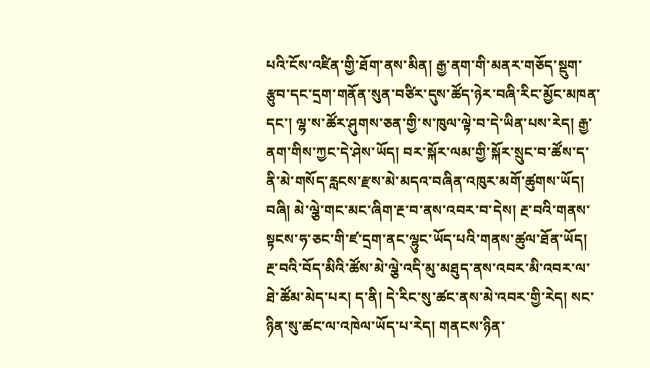པའི་ངོས་འཛིན་གྱི་ཐོག་ནས་མིན། རྒྱ་ནག་གི་མནར་གཅོད་སྡུག་རྩུབ་དང་དྲག་གནོན་སུན་བཙིར་དུས་ཚོད་ཉེར་བཞི་རིང་མྱོང་མཁན་དང་། ལྷ་ས་ཚོར་ཤུགས་ཅན་གྱི་ས་ཁུལ་ལྟེ་བ་དེ་ཡིན་པས་རེད། རྒྱ་ནག་གིས་ཀྱང་དེ་ཤེས་ཡོད། བར་སྐོར་ལམ་གྱི་སྐོར་སྲུང་བ་ཚོས་ད་ནི་མེ་གསོད་རླངས་རྫས་མེ་མདའ་བཞིན་འཁུར་མགོ་ཚུགས་ཡོད།
བཞི། མེ་ལྕེ་གང་མང་ཞིག་རྔ་བ་ནས་འབར་བ་དེས། རྔ་བའི་གནས་སྟངས་ཧ་ཅང་གི་ཛ་དྲག་ནང་ལྷུང་ཡོད་པའི་གནས་ཚུལ་ཐོན་ཡོད། རྔ་བའི་བོད་མིའི་ཚོས་མེ་ལྕེ་འདི་མུ་མཐུད་ནས་འབར་མི་འབར་ལ་ཐེ་ཚོམ་མེད་པར། ད་ནི། དེ་རིང་སུ་ཚང་ནས་མེ་འབར་གྱི་རེད། སང་ཉིན་སུ་ཚང་ལ་འཁེལ་ཡོད་པ་རེད། གནངས་ཉིན་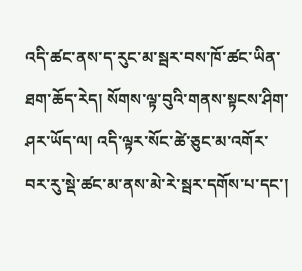འདི་ཚང་ནས་ད་རུང་མ་སྦར་བས་ཁོ་ཚང་ཡིན་ཐག་ཆོད་རེད། སོགས་ལྟ་བུའི་གནས་སྟངས་ཤིག་ཤར་ཡོད་ལ། འདི་ལྟར་སོང་ཚེ་ཅུང་མ་འགོར་བར་རུ་སྡེ་ཚང་མ་ནས་མེ་རེ་སྦར་དགོས་པ་དང་།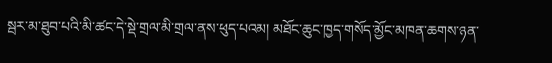སྦར་མ་ཐུབ་པའི་མི་ཚང་དེ་སྡེ་གྲལ་མི་གྲལ་ནས་ཕུད་པའམ། མཐོང་ཆུང་ཁྱད་གསོད་མྱོང་མཁན་ཆགས་ཉན་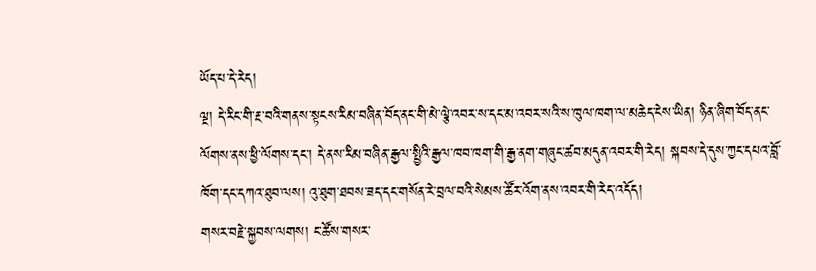ཡོད་པ་དེ་རེད།
ལྔ། དེ་རིང་གི་རྔ་བའི་གནས་སྟངས་རིམ་བཞིན་བོད་ནང་གི་མེ་ལྕེ་འབར་ས་དང་མ་འབར་སའི་ས་ཁུལ་ཁག་ལ་མཆེད་ངེས་ཡིན། ཉིན་ཞིག་བོད་ནང་ལོགས་ནས་ཕྱི་ལོགས་དང་། དེ་ནས་རིམ་བཞིན་རྒྱལ་སྤྱིའི་རྒྱལ་ཁབ་ཁག་གི་རྒྱ་ནག་གཞུང་ཚབ་མདུན་འབར་གི་རེད། སྐབས་དེ་དུས་ཀྱང་དཔའ་བློ་ཁོག་དང་དཀའ་ཐུབ་ལས། འུ་ཐུག་ཐབས་ཟད་དང་གསོན་རེ་བྲལ་བའི་སེམས་ཚོར་འོག་ནས་འབར་གི་རེད་འདོད།
གསར་བརྗེ་སྐྱབས་ལགས། ང་ཚོས་གསར་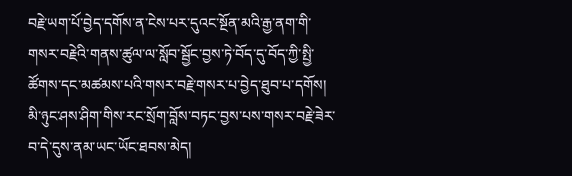བརྗེ་ཡག་པོ་བྱེད་དགོས་ན་ངེས་པར་དུའང་སྔོན་མའི་རྒྱ་ནག་གི་གསར་བརྗེའི་གནས་ཚུལ་ལ་སློབ་སྦྱོང་བྱས་ཏེ་བོད་དུ་བོད་ཀྱི་སྤྱི་ཚོགས་དང་མཚམས་པའི་གསར་བརྗེ་གསར་པ་བྱེད་ཐུབ་པ་དགོས།
མི་ཉུང་ཤས་ཤིག་གིས་རང་སྲོག་བློས་བཏང་བྱས་པས་གསར་བརྗེ་ཟེར་བ་དེ་དུས་ནམ་ཡང་ཡོང་ཐབས་མེད།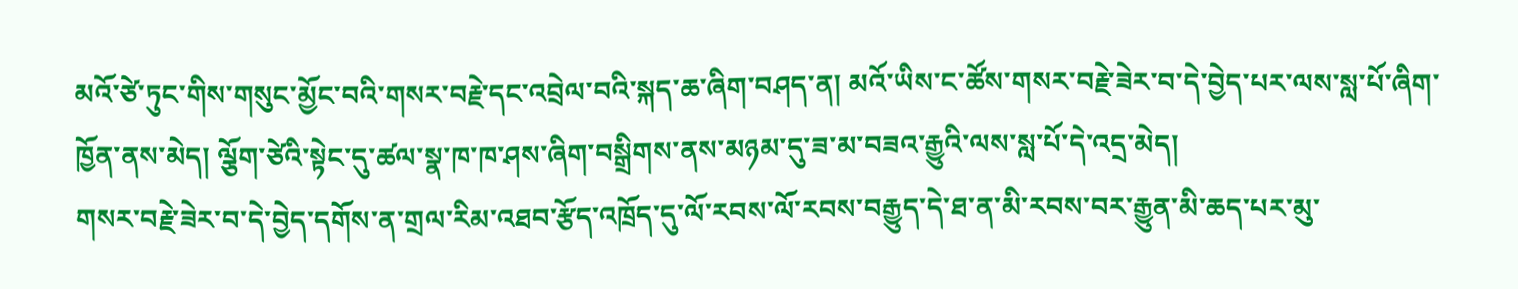མའོ་ཙེ་ཏུང་གིས་གསུང་མྱོང་བའི་གསར་བརྗེ་དང་འབྲེལ་བའི་སྐད་ཆ་ཞིག་བཤད་ན། མའོ་ཡིས་ང་ཚོས་གསར་བརྗེ་ཟེར་བ་དེ་བྱེད་པར་ལས་སླ་པོ་ཞིག་ཁྱོན་ནས་མེད། ལྕོག་ཙེའི་སྟེང་དུ་ཚལ་སྣ་ཁ་ཁ་ཤས་ཞིག་བསྒྲིགས་ནས་མཉམ་དུ་ཟ་མ་བཟའ་རྒྱུའི་ལས་སླ་པོ་དེ་འདྲ་མེད།
གསར་བརྗེ་ཟེར་བ་དེ་བྱེད་དགོས་ན་གྲལ་རིམ་འཐབ་རྩོད་འཁྲོད་དུ་ལོ་རབས་ལོ་རབས་བརྒྱུད་དེ་ཐ་ན་མི་རབས་བར་རྒྱུན་མི་ཆད་པར་མུ་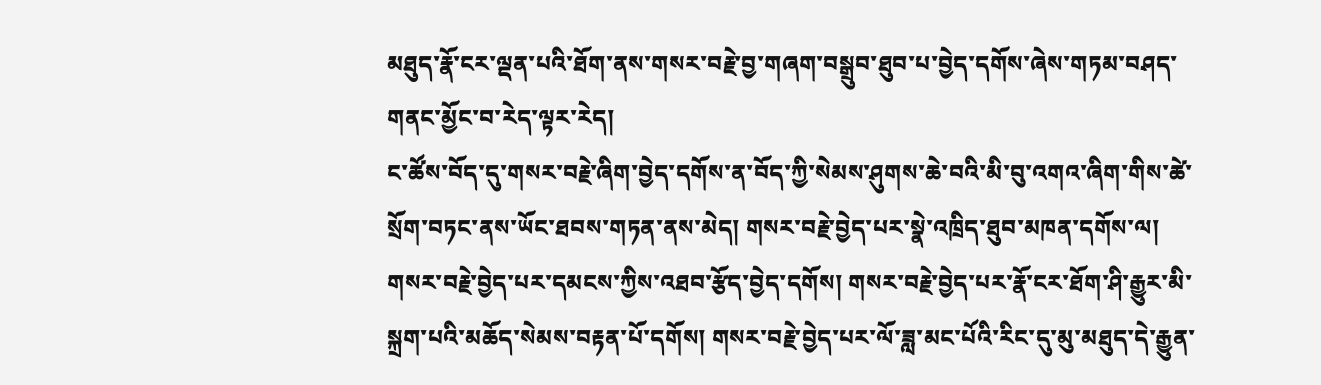མཐུད་རྣོ་ངར་ལྡན་པའི་ཐོག་ནས་གསར་བརྗེ་བྱ་གཞག་བསྒྲུབ་ཐུབ་པ་བྱེད་དགོས་ཞེས་གཏམ་བཤད་གནང་མྱོང་བ་རེད་ལྟར་རེད།
ང་ཚོས་བོད་དུ་གསར་བརྗེ་ཞིག་བྱེད་དགོས་ན་བོད་ཀྱི་སེམས་ཤུགས་ཆེ་བའི་མི་བུ་འགའ་ཞིག་གིས་ཚེ་སྲོག་བཏང་ནས་ཡོང་ཐབས་གཏན་ནས་མེད། གསར་བརྗེ་བྱེད་པར་སྣེ་འཁྲིད་ཐུབ་མཁན་དགོས་ལ། གསར་བརྗེ་བྱེད་པར་དམངས་ཀྱིས་འཐབ་རྩོད་བྱེད་དགོས། གསར་བརྗེ་བྱེད་པར་རྣོ་ངར་ཐོག་ཤི་རྒྱུར་མི་སྐྲག་པའི་མཆོད་སེམས་བརྟན་པོ་དགོས། གསར་བརྗེ་བྱེད་པར་ལོ་ཟླ་མང་པོའི་རིང་དུ་མུ་མཐུད་དེ་རྒྱུན་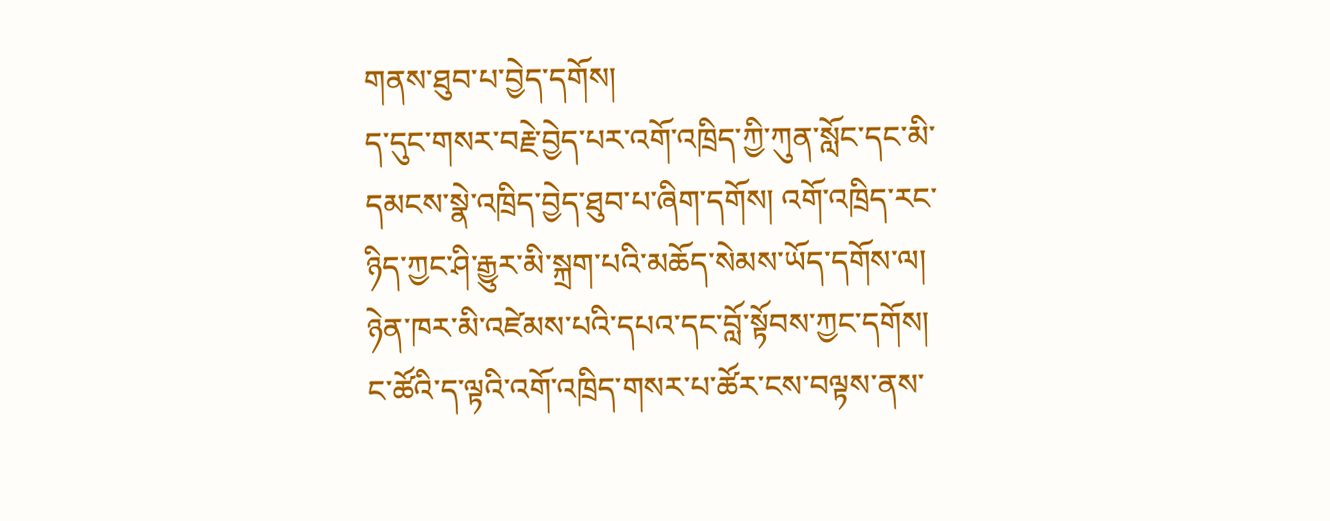གནས་ཐུབ་པ་བྱེད་དགོས།
ད་དུང་གསར་བརྗེ་བྱེད་པར་འགོ་འཁྲིད་ཀྱི་ཀུན་སློང་དང་མི་དམངས་སྣེ་འཁྲིད་བྱེད་ཐུབ་པ་ཞིག་དགོས། འགོ་འཁྲིད་རང་ཉིད་ཀྱང་ཤི་རྒྱུར་མི་སྐྲག་པའི་མཆོད་སེམས་ཡོད་དགོས་ལ། ཉེན་ཁར་མི་འཛེམས་པའི་དཔའ་དང་བློ་སྟོབས་ཀྱང་དགོས།
ང་ཚོའི་ད་ལྟའི་འགོ་འཁྲིད་གསར་པ་ཚོར་ངས་བལྟས་ནས་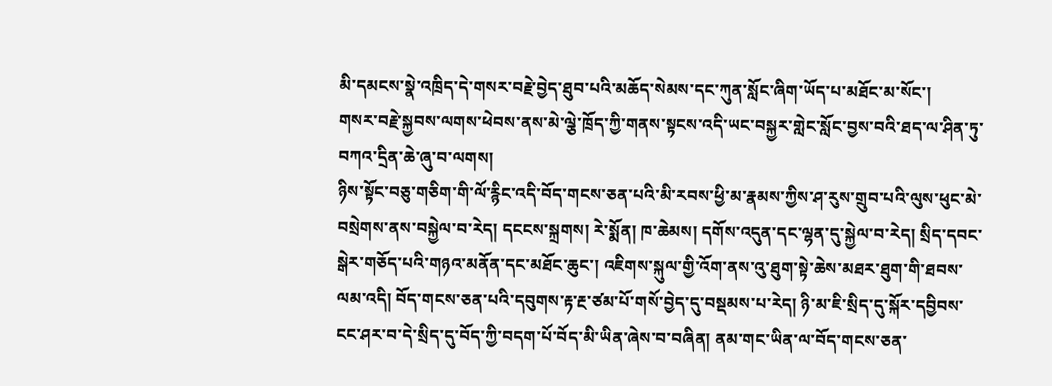མི་དམངས་སྣེ་འཁྲིད་དེ་གསར་བརྗེ་བྱེད་ཐུབ་པའི་མཆོད་སེམས་དང་ཀུན་སློང་ཞིག་ཡོད་པ་མཐོང་མ་སོང་།
གསར་བརྗེ་སྐྱབས་ལགས་ཕེབས་ནས་མེ་ལྕེ་ཁྲོད་ཀྱི་གནས་སྟངས་འདི་ཡང་བསྐྱར་གླེང་སློང་བྱས་བའི་ཐད་ལ་ཤིན་ཏུ་བཀའ་དྲིན་ཆེ་ཞུ་བ་ལགས།
ཉིས་སྟོང་བཅུ་གཅིག་གི་ལོ་རྙིང་འདི་བོད་གངས་ཅན་པའི་མི་རབས་ཕྱི་མ་རྣམས་ཀྱིས་ཤ་རུས་གྲུབ་པའི་ལུས་ཕུང་མེ་བསྲེགས་ནས་བསྐྱེལ་བ་རེད། དངངས་སྐྲགས། རེ་སྨོན། ཁ་ཆེམས། དགོས་འདུན་དང་ལྷན་དུ་སྐྱེལ་བ་རེད། སྲིད་དབང་སྒེར་གཅོད་པའི་གཉའ་མནོན་དང་མཐོང་ཆུང་། འཇིགས་སྐུལ་གྱི་འོག་ནས་འུ་ཐུག་སྟེ་ཆེས་མཐར་ཐུག་གི་ཐབས་ལམ་འདི། བོད་གངས་ཅན་པའི་དབུགས་རྟ་རྔ་ཙམ་པོ་གསོ་བྱེད་དུ་བསྡམས་པ་རེད། ཉི་མ་ཇི་སྲིད་དུ་སྐོར་དབྱིབས་ངང་ཤར་བ་དེ་སྲིད་དུ་བོད་ཀྱི་བདག་པོ་བོད་མི་ཡིན་ཞེས་བ་བཞིན། ནམ་གང་ཡིན་ལ་བོད་གངས་ཅན་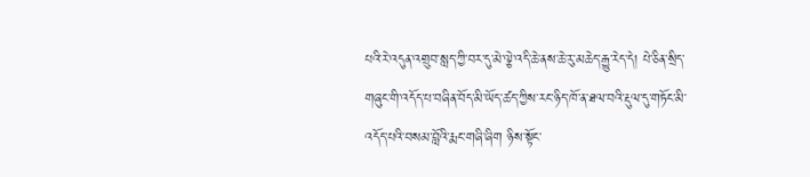པའི་རེ་འདུན་འགྲུབ་སླད་ཀྱི་བར་དུ་མེ་ལྕེ་འདི་ཆེ་ནས་ཆེ་རུ་མཆེད་རྒྱུ་རེད་དེ། པེ་ཅིན་སྲིད་གཞུང་གི་འདོད་པ་བཞིན་བོད་མི་ཡོད་ཚད་ཀྱིས་རང་ཉིད་ཁོ་ན་ཐལ་བའི་རྡུལ་དུ་གཏོང་མི་འདོད་པའི་བསམ་བློའི་རྨང་གཞི་ཞིག ཉིས་སྟོང་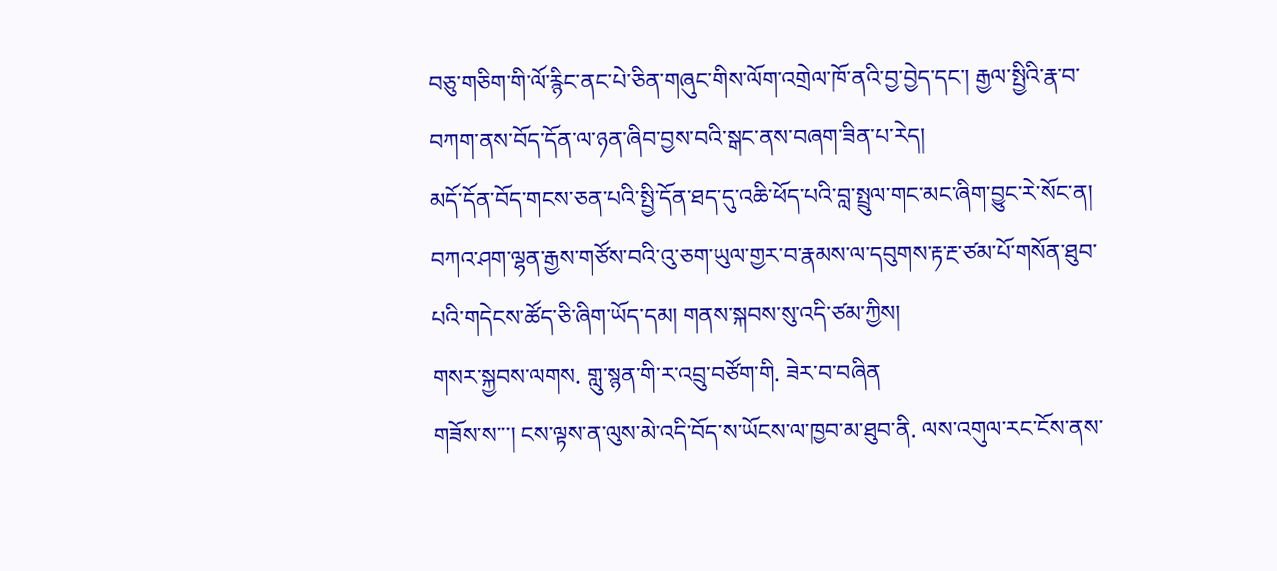བཅུ་གཅིག་གི་ལོ་རྙིང་ནང་པེ་ཅིན་གཞུང་གིས་ལོག་འགྲེལ་ཁོ་ནའི་བྱ་བྱེད་དང་། རྒྱལ་སྤྱིའི་རྣ་བ་བཀག་ནས་བོད་དོན་ལ་ཉན་ཞིབ་བྱས་བའི་སྒང་ནས་བཞག་ཟིན་པ་རེད།
མདོ་དོན་བོད་གངས་ཅན་པའི་སྤྱི་དོན་ཐད་དུ་འཆི་ཕོད་པའི་བླ་སྤྲུལ་གང་མང་ཞིག་བྱུང་རེ་སོང་ན། བཀའ་ཤག་ལྷན་རྒྱས་གཙོས་བའི་འུ་ཅག་ཡུལ་གྱར་བ་རྣམས་ལ་དབུགས་རྟ་རྔ་ཙམ་པོ་གསོན་ཐུབ་པའི་གདེངས་ཚོད་ཅི་ཞིག་ཡོད་དམ། གནས་སྐབས་སུ་འདི་ཙམ་ཀྱིས།
གསར་སྐྱབས་ལགས. གླུ་སྙན་གི་ར་འབྲུ་བཙོག་གི. ཟེར་བ་བཞིན
གཟོས་ས་་་། ངས་ལྟས་ན་ལུས་མེ་འདི་བོད་ས་ཡོངས་ལ་ཁྱབ་མ་ཐུབ་ནི. ལས་འགུལ་རང་ངོས་ནས་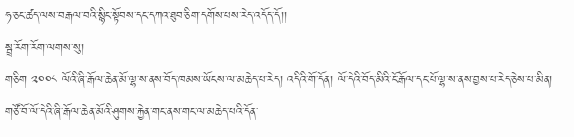ཧ་ཅང་ཚད་ལས་བརྒལ་བའི་སྙིང་སྟོབས་དང་དཀའ་ཐུབ་ཅིག་དགོས་པས་རེད་འདོད་དོ།།
སྦྲ་རོག་རོག་ལགས་སུ།
གཅིག ༢༠༠༨ ལོའི་ཞི་རྒོལ་ཆེན་མོ་ལྷ་ས་ནས་བོད་ཁམས་ཡོངས་ལ་མཆེད་པ་རེད། འདིའི་གོ་དོན། ལོ་དེའི་བོད་མིའི་ངོ་རྒོལ་དང་པོ་ལྷ་ས་ནས་བྱས་པ་རེད་ཅེས་པ་མིན། གཙོ་བོ་ལོ་དེའི་ཞི་རྒོལ་ཆེན་མོའི་ཤུགས་རྐྱེན་གང་ནས་གང་ལ་མཆེད་པའི་དོན་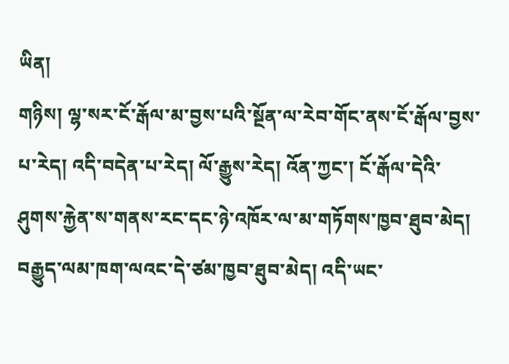ཡིན།
གཉིས། ལྷ་སར་ངོ་རྒོལ་མ་བྱས་པའི་སྔོན་ལ་རེབ་གོང་ནས་ངོ་རྒོལ་བྱས་པ་རེད། འདི་བདེན་པ་རེད། ལོ་རྒྱུས་རེད། འོན་ཀྱང་། ངོ་རྒོལ་དེའི་ཤུགས་རྐྱེན་ས་གནས་རང་དང་ཉེ་འཁོར་ལ་མ་གཏོགས་ཁྱབ་ཐུབ་མེད། བརྒྱུད་ལམ་ཁག་ལའང་དེ་ཙམ་ཁྱབ་ཐུབ་མེད། འདི་ཡང་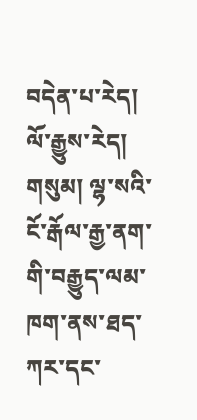བདེན་པ་རེད། ལོ་རྒྱུས་རེད།
གསུམ། ལྷ་སའི་ངོ་རྒོལ་རྒྱ་ནག་གི་བརྒྱུད་ལམ་ཁག་ནས་ཐད་ཀར་དང་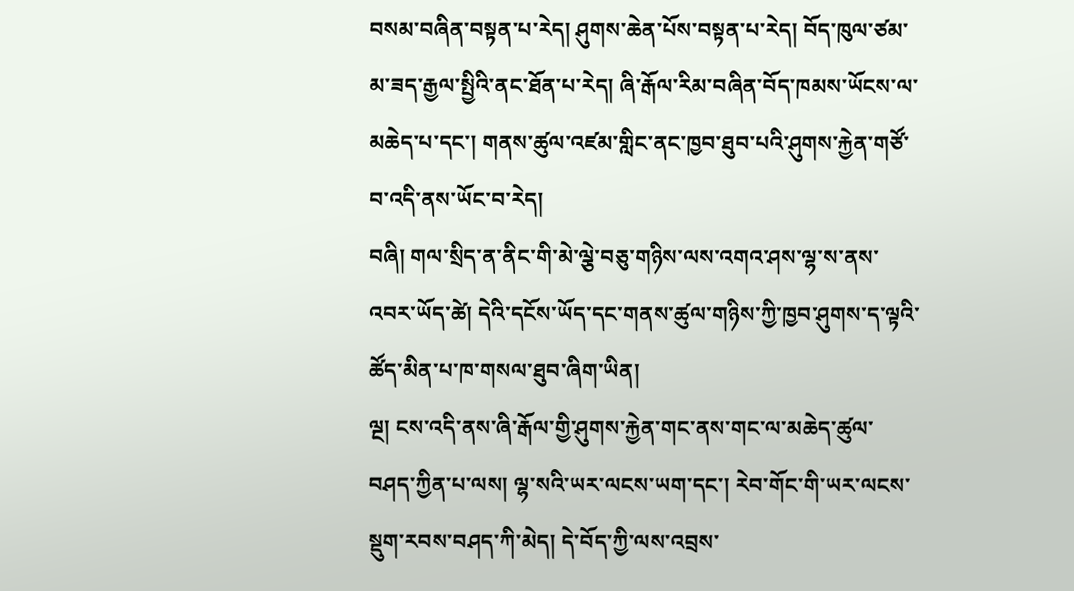བསམ་བཞིན་བསྟན་པ་རེད། ཤུགས་ཆེན་པོས་བསྟན་པ་རེད། བོད་ཁུལ་ཙམ་མ་ཟད་རྒྱལ་སྤྱིའི་ནང་ཐོན་པ་རེད། ཞི་རྒོལ་རིམ་བཞིན་བོད་ཁམས་ཡོངས་ལ་མཆེད་པ་དང་། གནས་ཚུལ་འཛམ་གླིང་ནང་ཁྱབ་ཐུབ་པའི་ཤུགས་རྐྱེན་གཙོ་བ་འདི་ནས་ཡོང་བ་རེད།
བཞི། གལ་སྲིད་ན་ནིང་གི་མེ་ལྕེ་བཅུ་གཉིས་ལས་འགའ་ཤས་ལྷ་ས་ནས་འབར་ཡོད་ཚེ། དེའི་དངོས་ཡོད་དང་གནས་ཚུལ་གཉིས་ཀྱི་ཁྱབ་ཤུགས་ད་ལྟའི་ཚོད་མིན་པ་ཁ་གསལ་ཐུབ་ཞིག་ཡིན།
ལྔ། ངས་འདི་ནས་ཞི་རྒོལ་གྱི་ཤུགས་རྐྱེན་གང་ནས་གང་ལ་མཆེད་ཚུལ་བཤད་ཀྱིན་པ་ལས། ལྷ་སའི་ཡར་ལངས་ཡག་དང་། རེབ་གོང་གི་ཡར་ལངས་སྡུག་རབས་བཤད་ཀི་མེད། དེ་བོད་ཀྱི་ལས་འབྲས་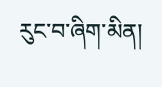རུང་བ་ཞིག་མིན།